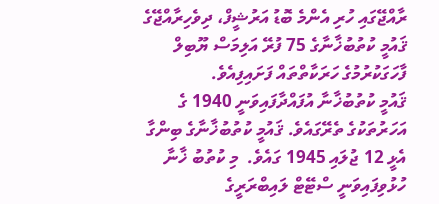ރާއްޖޭގައި ހުރި އެންމެ ބޮޑު އަރުޝީފް، ދިވެހިރާއްޖޭގެ ޤައުމީ ކުތުބުޚާނާގެ 75 ފުރޭ އަލިމަސް ޔޫބިލް ފާހަގަކުރުމުގެ ހަރަކާތްތައް ފަށައިފިއެވެ.
ޤައުމީ ކުތުބުޚާނާ އުފައްދާފައިވަނީ 1940 ގެ އަހަރުތަކުގެ ތެރޭގައެވެ. ޤައުމީ ކުތުބުޚާނާގެ ބިންގާ އެޅީ 12 ޖުލައި 1945 ގައެވެ.  މި ކުތުބު ޚާނާ ހުޅުވިފައިވަނީ ސްޓޭޓް ލައިބްރަރީގެ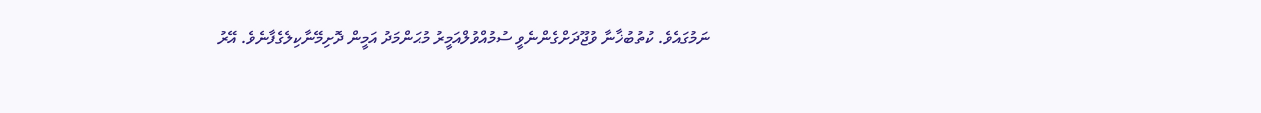ނަމުގައެވެ. ކުތުބުޚާނާ ވުޖޫދަށްގެންނެވީ ސުމުއްވުލްއަމީރު މުޙަންމަދު އަމީން ދޮށިމޭނާކިލެގެފާނެވެ. އޭރު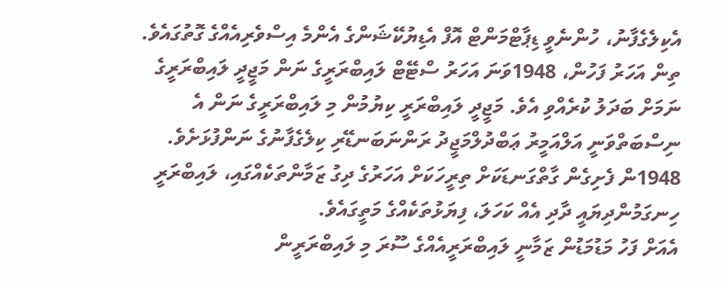އެކިލެގެފާނު، ހުންނެވީ ޑިޕާޓްމަންޓް އޮފް އެޑިޔުކޭޝަންގެ އެންމެ އިސްވެރިއެއްގެ ގޮތުގައެވެ.
ތިން އަހަރު ފަހުން، 1948ވަނަ އަހަރު ސްޓޭޓް ލައިބްރަރީގެ ނަން މަޖީދީ ލައިބްރަރީގެ ނަމަށް ބަދަލު ކުރެއްވި އެވެ. މަޖީދީ ލައިބްރަރީ ކިޔުމުން މި ލައިބްރަރީގެ ނަން އެ ނިސްބަތްވަނީ އަލްއަމީރު ޢަބްދުލްމަޖީދު ރަންނަބަނޑޭރި ކިލެގެފާނުގެ ނަންފުޅަށެވެ.
1948ން ފެށިގެން ގާތްގަނޑަކަށް ތިރީހަކަށް އަހަރުގެ ދިގު ޒަމާންތަކެއްގައި، ލައިބްރަރީ ހިނގަމުންދިޔައީ ދާދި އެއް ކަހަލަ، ފިޔަޅުތަކެއްގެ މަތީގައެވެ.
އެއަށް ފަހު މަޑުމަޑުން ޒަމާނީ ލައިބްރަރީއެއްގެ ސޫރަ މި ލައިބްރަރީން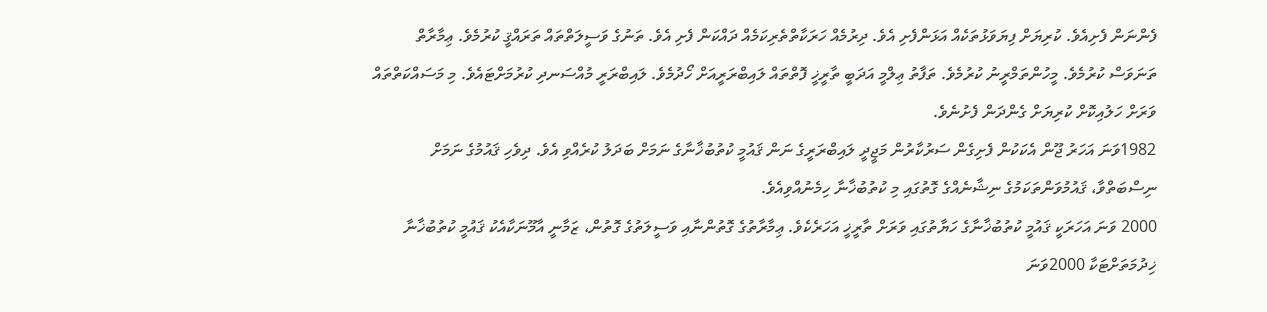ފެންނަން ފެށިއެވެ. ކުރިޔަށް ފިޔަވަޅުތަކެއް އަޅަންފެށި އެވެ. ދިރުމެއް ހަރަކާތްތެރިކަމެއް ދައްކަން ފެށި އެވެ. ތަނުގެ ވަސީލަތްތައް ތަރައްޤީ ކުރުމެވެ. ޢިމާރާތް ތަނަވަސް ކުރުމެވެ. މީހުންތަމްރީނު ކުރުމެވެ. ތަފާތު ޢިލްމީ އަދަބީ ތާރީޚީ ފޮތްތައް ލައިބްރަރީއަށް ހޯދުމެވެ. ލައިބްރަރީ މުއްސަނދި ކުރުމަށްޓައެވެ. މި މަސައްކަތްތައް ވަރަށް ހަލުއިކޮށް ކުރިޔަށް ގެންދަން ފެށުނެވެ.
1982ވަނަ އަހަރު ޖޫން އެކަކުން ފެށިގެން ސަރުކާރުން މަޖީދީ ލައިބްރަރީގެ ނަން ޤައުމީ ކުތުބުޚާނާގެ ނަމަށް ބަދަލު ކުރެއްވި އެވެ. ދިވެހި ޤައުމުގެ ނަމަށް ނިސްބަތްވާ، ޤައުމުވަންތަކަމުގެ ނިޝާނެއްގެ ގޮތުގައި މި ކުތުބުޚާނާ ހިމެނުއްވިއެވެ.
2000 ވަނަ އަހަރަކީ ޤައުމީ ކުތުބުޚާނާގެ ހަޔާތުގައި ވަރަށް ތާރީޚީ އަހަރެކެވެ. ޢިމާރާތުގެ ގޮތުންނާއި ވަސީލަތުގެ ގޮތުން، ޒަމާނީ އާމޫނަކާއެކު ޤައުމީ ކުތުބުޚާނާ ޚިދުމަތަށްޓަކާ 2000ވަނަ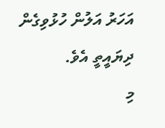އަހަރު އަލުން ހުޅުވިގެން ދިޔައީތީ އެވެ.
މި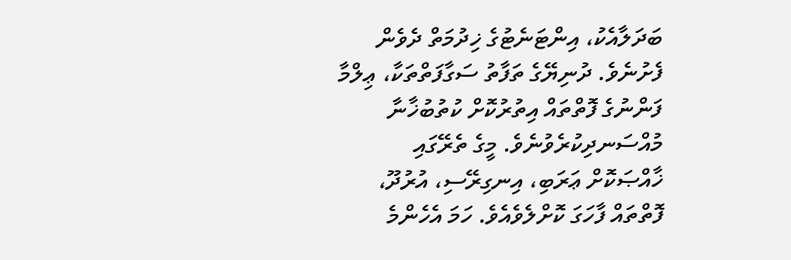ބަދަލާއެކު، އިންޓަނެޓުގެ ޚިދުމަތް ދެވެން ފެށުނެވެ. ދުނިޔޭގެ ތަފާތު ސަގާފަތްތަކާ، ޢިލްމާ ފަންނުގެ ފޮތްތައް އިތުރުކޮށް ކުތުބުޚާނާ މުއްސަނދިކުރެވުނެވެ. މީގެ ތެރޭގައި ޚާއްޞަކޮށް ޢަރަބި، އިނގިރޭސި، އުރުދޫ، ފޮތްތައް ފާހަގަ ކޮށްލެވެއެވެ. ހަމަ އެހެންމެ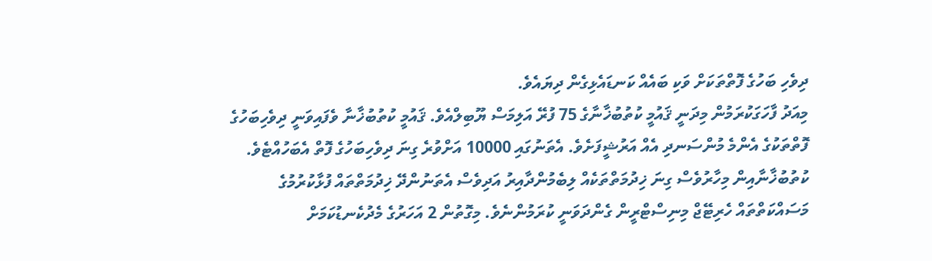ދިވެހި ބަހުގެ ފޮތްތަކަށް ވަކި ބައެއް ކަނޑައެޅިގެން ދިޔައެވެ.
މިއަދު ފާހަގަކުރަމުން މިދަނީ ޤައުމީ ކުތުބުޚާނާގެ 75 ފުރޭ އަލިމަސް ޔޫބިލްއެވެ. ޤައުމީ ކުތުބުޚާނާ ވެފައިވަނީ ދިވެހިބަހުގެ ފޮތްތަކުގެ އެންމެ މުންސަނދި އެއް އަރުޝީފަށެވެ. އެތަނުގައި 10000 އަށްވުރެ ގިނަ ދިވެހިބަހުގެ ފޮތް އެބަހުއްޓެވެ.
ކުތުބުޚާނާއިން މިހާރުވެސް ގިނަ ޚިދުމަތްތަކެއް ލިބެމުންދާއިރު އަދިވެސް އެތަނުންދޭ ޚިދުމަތްތައް ފުޅާކުރުމުގެ މަސައްކަތްތައް ހެރިޓޭޖް މިނިސްޓްރީން ގެންދަވަނީ ކުރަމުންނެވެ. މިގޮތުން 2 އަހަރުގެ މެދުކެނޑުކަމަށް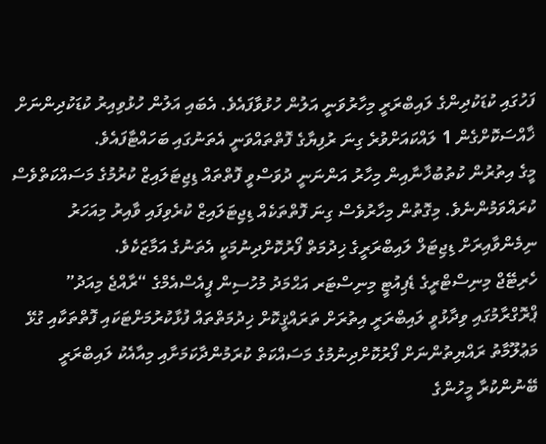ފަހުގައި ކުޑަކުދިންގެ ލައިބްރަރީ މިހާރުވަނީ އަލުން ހުޅުވާފައެވެ. އެބައި އަލުން ހުޅުވިއިރު ކުޑަކުދިންނަށް ޚާއްސަކޮށްގެން 1 ލައްކައަށްވުރެ ގިނަ ރުފިޔާގެ ފޮތްތައްވަނީ އެތަނުގައި ބަހައްޓާފައެވެ.
މީގެ އިތުރުން ކުތުބުޚާނާއިން މިހާރު އަންނަނީ ދުވަސްވީ ފޮތްތައް ޑިޖިޓަލައިޒް ކުރުމުގެ މަސައްކަތްވެސް ކުރައްވަމުންނެވެ. މިގޮތުން މިހާރުވެސް ގިނަ ފޮތްތަކެއް ޑިޖިޓަލައިޒް ކުރެވިފައި ވާއިރު މިއަހަރު ނިމެންވާއިރަށް ޑިޖިޓަލް ލައިބްރަރީގެ ޚިދުމަތް ފޯރުކޮށްދިނުމަކީ އެތަނުގެ އަމާޒަކެވެ.
ހެރިޓޭޖް މިނިސްޓްރީގެ ޑެޕިއުޓީ މިނިސްޓަރ އަޙްމަދު މުހުސިން ޕީއެސްއެމްގެ “ރާއްޖެ މިއަދު” ޕްރޮގްރާމުގައި ވިދާޅުވީ ލައިބްރަރީ އިތުރަށް ތަރައްޤީކޮށް ޚިދުމަތްތައް ފުޅާކުރުމަށްޓަކައި ފޮތްތަކާއި ގުޅޭ މަޢުލޫމާތު ރައްޔިތުންނަށް ފޯރުކޮށްދިނުމުގެ މަސައްކަތް ކުރަމުންދާކަމަށާއި މިއާއެކު ލައިބްރަރީ ބޭނުންކުރާ މީހުންގެ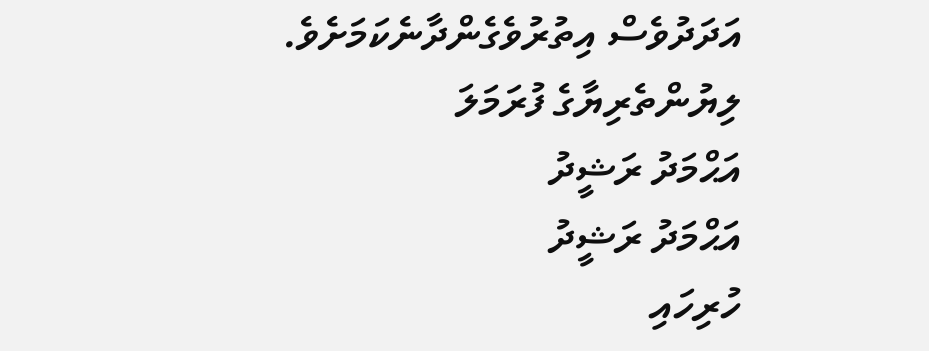އަދަދުވެސް އިތުރުވެގެންދާނެކަމަށެވެ.
ލިޔުންތެރިޔާގެ ފުރަމަލަ
އަޙްމަދު ރަޝީދު
އަޙްމަދު ރަޝީދު
ހުރިހައި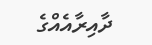ދާއިރާއެއްގެ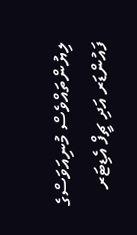ލިޔުންތައްވެސް މުނިއަވަސްގެ ފައުންޑަރ އަދި ޗީފް އެޑިޓަރ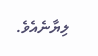ލިޔާނެއެވެ.